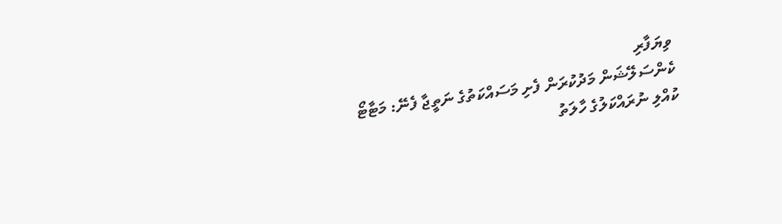ވިޔަފާރި
ކެންސަލޭޝަން މަދުކުރަން ފެށި މަސައްކަތުގެ ނަތީޖާ ފެނޭ: މަޓާޓޯ
ކުއްލި ނުރައްކަލުގެ ހާލަތު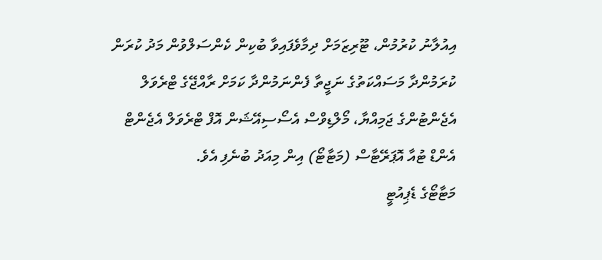އިއުލާނު ކުރުމުން، ޓޫރިޒަމަށް ދިމާވެފައިވާ ބުކިން ކެންސަލްވުން މަދު ކުރަން ކުރަމުންދާ މަސައްކަތުގެ ނަޖީތާ ފެންނަމުންދާ ކަމަށް ރާއްޖޭގެ ޓްރެވަލް އެޖެންޓުންގެ ޖަމިއްޔާ، މޯލްޑިވްސް އެސޯސިއޭޝަން އޮފް ޓްރެވަލް އެޖެންޓް އެންޑް ޓުއާ އޮޕަރޭޓާސް (މަޓާޓޯ) އިން މިއަދު ބުނެފި އެވެ.
މަޓާޓޯގެ ޑެޕިއުޓީ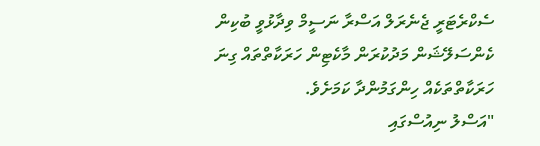ސެކްރެޓަރީ ޖެނެރަލް އަސްރާ ނަސީމް ވިދާޅުވީ ބުކިން ކެންސަލޭޝަން މަދުކުރަން މާކެޓިން ހަރަކާތްތައް ގިނަ ހަރަކާތްތަކެއް ހިންގަމުންދާ ކަމަށެވެ.
"އަސްލު ނިއުސްގައި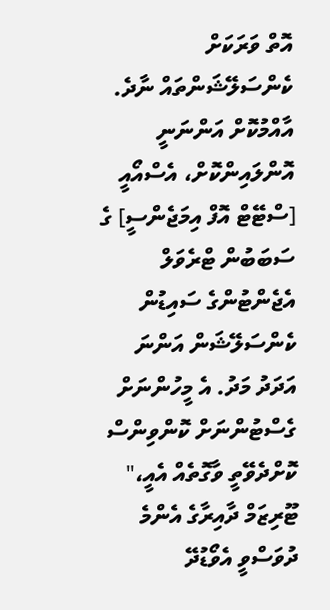އޮތް ވަރަކަށް ކެންސަލޭޝަންތައް ނާދެ. އާއްމުކޮށް އަންނަނީ އޮންލައިންކޮށް، އެސްއޯއީ [ސްޓޭޓް އޮފް އިމަޖެންސީ] ގެ ސަބަބުން ޓްރެވަލް އެޖެންޓުންގެ ސައިޑުން ކެންސަލޭޝަން އަންނަ އަދަދު މަދު. އެ މީހުންނަށް ގެސްޓުންނަށް ކޮންވިންސް ކޮށްދެވޭތީ ވާގޮތެއް އެއީ،" ޓޫރިޒަމް ދާއިރާގެ އެންމެ ދުވަސްވީ އެވޯޑުދޭ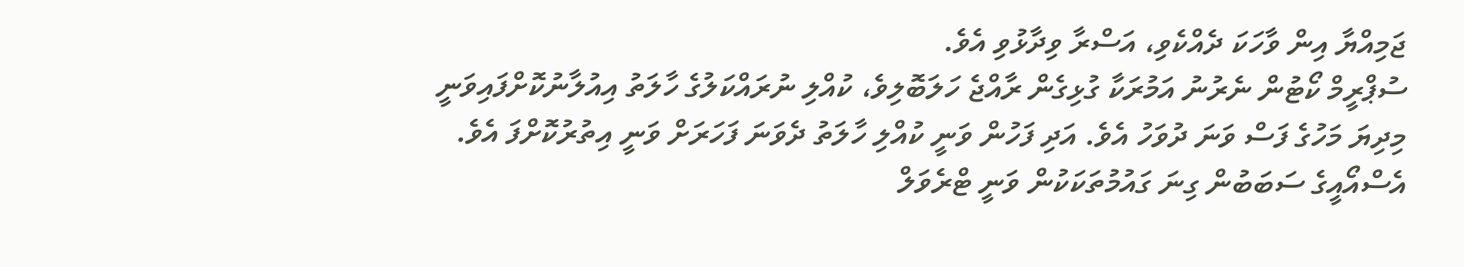ޖަމިއްޔާ އިން ވާހަކަ ދެއްކެވި، އަސްރާ ވިދާޅުވި އެވެ.
ސުޕްރީމް ކޯޓުން ނެރުނު އަމުރަކާ ގުޅިގެން ރާއްޖެ ހަލަބޮލިވެ، ކުއްލި ނުރައްކަލުގެ ހާލަތު އިއުލާނުކޮށްފައިވަނީ މިދިޔަ މަހުގެ ފަސް ވަނަ ދުވަހު އެވެ. އަދި ފަހުން ވަނީ ކުއްލި ހާލަތު ދެވަނަ ފަހަރަށް ވަނީ އިތުރުކޮށްފަ އެވެ. އެސްއޯއީގެ ސަބަބުން ގިނަ ގައުމުތަކަކުން ވަނީ ޓްރެވަލް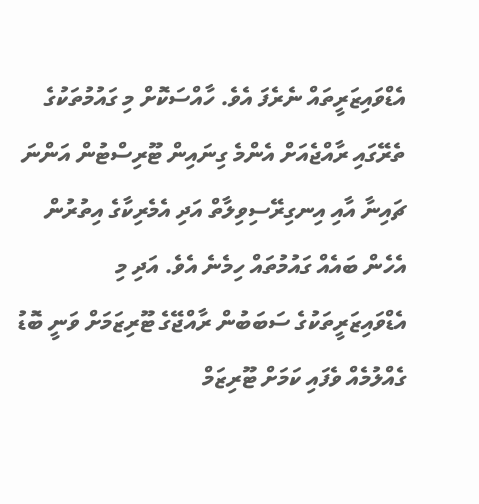އެޑްވައިޒަރީތައް ނެރެފަ އެވެ. ހާއްސަކޮށް މި ގައުމުތަކުގެ ތެރޭގައި ރާއްޖެއަށް އެންމެ ގިނައިން ޓޫރިސްޓުން އަންނަ ޗައިނާ އާއި އިނގިރޭސިވިލާތް އަދި އެމެރިކާގެ އިތުރުން އެހެން ބައެއް ގައުމުތައް ހިމެނެ އެވެ. އަދި މި އެޑްވައިޒަރީތަކުގެ ސަބަބުން ރާއްޖޭގެ ޓޫރިޒަމަށް ވަނީ ބޮޑު ގެއްލުމެއް ވެފައި ކަމަށް ޓޫރިޒަމް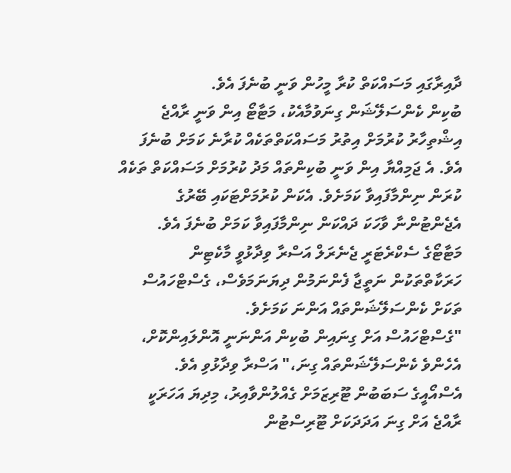ދާއިރާގައި މަސައްކަތް ކުރާ މީހުން ވަނީ ބުނެފަ އެވެ.
ބުކިން ކެންސަލޭޝަން ގިނަވުމާއެކު، މަޓާޓޯ އިން ވަނީ ރާއްޖެ އިޝްތިހާރު ކުރުމަށް އިތުރު މަސައްކަތްތަކެއް ކުރާނެ ކަމަށް ބުނެފަ އެވެ. އެ ޖަމިއްޔާ އިން ވަނީ ބުކިންތައް މަދު ކުރުމަށް މަސައްކަތް ތަކެއް ކުރަން ނިންމާފައިވާ ކަމަށެވެ. އެކަން ކުރުމަށްޓަކައި ބޭރުގެ އެޖެންޓުންނާ ވާހަކަ ދައްކަން ނިންމާފައިވާ ކަމަށް ބުނެފަ އެވެ.
މަޓާޓޯގެ ސެކްރެޓަރީ ޖެނެރަލް އަސްރާ ވިދާޅުވީ މާކެޓިން ހަރަކާތްތަކުން ނަތީޖާ ފެންނަމުން ދިޔަނަމަވެސް، ގެސްޓްހައުސް ތަކަށް ކެންސަލޭޝަންތައް އަންނަ ކަމަށެވެ.
"ގެސްޓްހައުސް އަށް ގިނައިން ބުކިން އަންނަނީ އޮންލައިންކޮށް، އެހެންވެ ކެންސަލޭޝަންތައް ގިނަ،" އަސްރާ ވިދާޅުވި އެވެ.
އެސްއޯއީގެ ސަބަބުން ޓޫރިޒަމަށް ގެއްލުންވާއިރު، މިދިޔަ އަހަރަކީ ރާއްޖެ އަށް ގިނަ އަދަދަކަށް ޓޫރިސްޓުން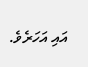އައި އަހަރެވެ.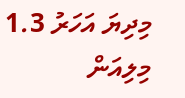މިދިޔަ އަހަރު 1.3 މިލިއަން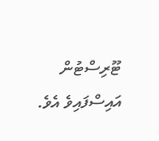ޓޫރިސްޓުން އައިސްފައިވެ އެވެ.